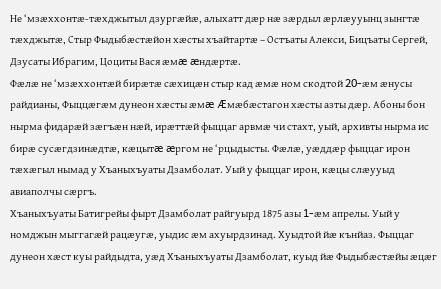Не ‘мзæххонтæ-тæхджытыл дзургæйæ, алыхатт дæр нæ зæрдыл æрлæууынц зынгтæ тæхджытæ, Стыр Фыдыбæстæйон хæсты хъайтартæ – Остъаты Алекси, Бицъаты Сергей, Дзусаты Ибрагим, Цоциты Вася æмæ æндæртæ.
Фæлæ не ‘мзæххонтæй бирæтæ сæхицæн стыр кад æмæ ном скодтой 20-æм æнусы райдианы, Фыццæгæм дунеон хæсты æмæ Æмæбæстагон хæсты азты дæр. Абоны бон нырма фидарæй зæгъæн нæй, ирæттæй фыццаг арвмæ чи стахт, уый, архивты нырма ис бирæ сусæгдзинæдтæ, кæцытæ æргом не ‘рцыдысты. Фæлæ, уæддæр фыццаг ирон тæхæгыл нымад у Хъаныхъуаты Дзамболат. Уый у фыццаг ирон, кæцы слæууыд авиаполчы сæргъ.
Хъаныхъуаты Батигрейы фырт Дзамболат райгуырд 1875 азы 1-æм апрелы. Уый у номджын мыггагæй рацæугæ, уыдис æм ахуырдзинад. Хуыдтой йæ кънйаз. Фыццаг дунеон хæст куы райдыдта, уæд Хъаныхъуаты Дзамболат, куыд йæ Фыдыбæстæйы æцæг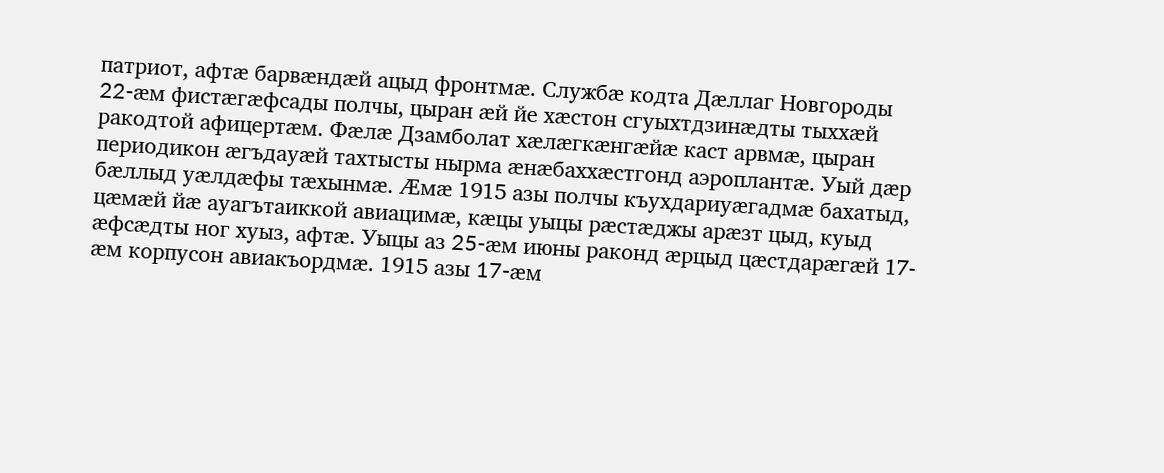патриот, афтæ барвæндæй ацыд фронтмæ. Службæ кодта Дæллаг Новгороды 22-æм фистæгæфсады полчы, цыран æй йе хæстон сгуыхтдзинæдты тыххæй ракодтой афицертæм. Фæлæ Дзамболат хæлæгкæнгæйæ каст арвмæ, цыран периодикон æгъдауæй тахтысты нырма æнæбаххæстгонд аэроплантæ. Уый дæр бæллыд уæлдæфы тæхынмæ. Æмæ 1915 азы полчы къухдариуæгадмæ бахатыд, цæмæй йæ ауагътаиккой авиацимæ, кæцы уыцы рæстæджы арæзт цыд, куыд æфсæдты ног хуыз, афтæ. Уыцы аз 25-æм июны раконд æрцыд цæстдарæгæй 17-æм корпусон авиакъордмæ. 1915 азы 17-æм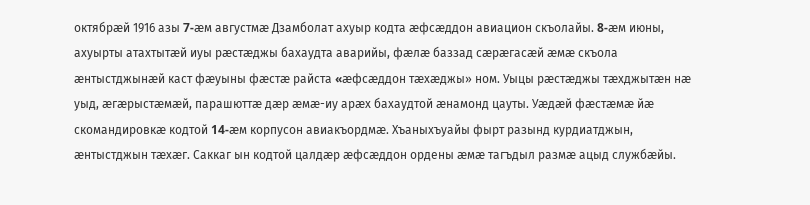октябрæй 1916 азы 7-æм августмæ Дзамболат ахуыр кодта æфсæддон авиацион скъолайы. 8-æм июны, ахуырты атахтытæй иуы рæстæджы бахаудта аварийы, фæлæ баззад сæрæгасæй æмæ скъола æнтыстджынæй каст фæуыны фæстæ райста «æфсæддон тæхæджы» ном. Уыцы рæстæджы тæхджытæн нæ уыд, æгæрыстæмæй, парашюттæ дæр æмæ-иу арæх бахаудтой æнамонд цауты. Уæдæй фæстæмæ йæ скомандировкæ кодтой 14-æм корпусон авиакъордмæ. Хъаныхъуайы фырт разынд курдиатджын, æнтыстджын тæхæг. Саккаг ын кодтой цалдæр æфсæддон ордены æмæ тагъдыл размæ ацыд службæйы.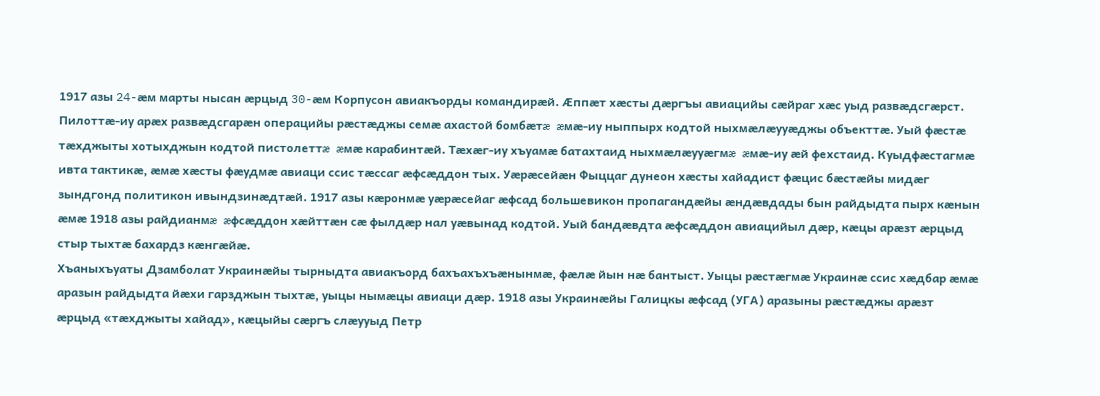1917 азы 24-æм марты нысан æрцыд 30-æм Корпусон авиакъорды командирæй. Æппæт хæсты дæргъы авиацийы сæйраг хæс уыд развæдсгæрст. Пилоттæ-иу арæх развæдсгарæн операцийы рæстæджы семæ ахастой бомбæтæ æмæ-иу ныппырх кодтой ныхмæлæууæджы объекттæ. Уый фæстæ тæхджыты хотыхджын кодтой пистолеттæ æмæ карабинтæй. Тæхæг-иу хъуамæ батахтаид ныхмæлæууæгмæ æмæ-иу æй фехстаид. Куыдфæстагмæ ивта тактикæ, æмæ хæсты фæудмæ авиаци ссис тæссаг æфсæддон тых. Уæрæсейæн Фыццаг дунеон хæсты хайадист фæцис бæстæйы мидæг зындгонд политикон ивындзинæдтæй. 1917 азы кæронмæ уæрæсейаг æфсад большевикон пропагандæйы æндæвдады бын райдыдта пырх кæнын æмæ 1918 азы райдианмæ æфсæддон хæйттæн сæ фылдæр нал уæвынад кодтой. Уый бандæвдта æфсæддон авиацийыл дæр, кæцы арæзт æрцыд стыр тыхтæ бахардз кæнгæйæ.
Хъаныхъуаты Дзамболат Украинæйы тырныдта авиакъорд бахъахъхъæнынмæ, фæлæ йын нæ бантыст. Уыцы рæстæгмæ Украинæ ссис хæдбар æмæ аразын райдыдта йæхи гарзджын тыхтæ, уыцы нымæцы авиаци дæр. 1918 азы Украинæйы Галицкы æфсад (УГА) аразыны рæстæджы арæзт æрцыд «тæхджыты хайад», кæцыйы сæргъ слæууыд Петр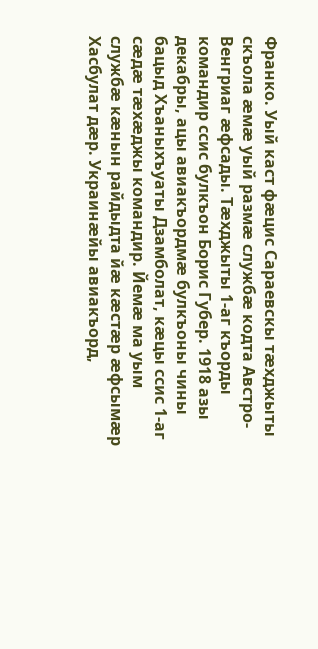Франко. Уый каст фæцис Сараевскы тæхджыты скъола æмæ уый размæ службæ кодта Австро-Венгриаг æфсады. Тæхджыты 1-аг къорды командир ссис булкъон Борис Губер. 1918 азы декабры, ацы авиакъордмæ булкъоны чины бацыд Хъаныхъуаты Дзамболат, кæцы ссис 1-аг сæдæ тæхæджы командир. Йемæ ма уым службæ кæнын райдыдта йæ кæстæр æфсымæр Хасбулат дæр. Украинæйы авиакъорд,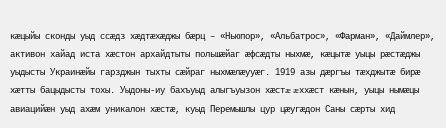кæцыйы сконды уыд ссæдз хæдтæхæджы бæрц – «Ньюпор», «Альбатрос», «Фарман», «Даймлер», активон хайад иста хæстон архайдтыты польшæйаг æфсæдты ныхмæ, кæцытæ уыцы рæстæджы уыдысты Украинæйы гарзджын тыхты сæйраг ныхмæлæууæг. 1919 азы дæргъы тæхджытæ бирæ хæтты бацыдысты тохы. Уыдоны-иу бахъуыд алыгъуызон хæстæ æххæст кæнын, уыцы нымæцы авиацийæн уыд ахæм уникалон хæстæ, куыд Перемышлы цур цæугæдон Саны сæрты хид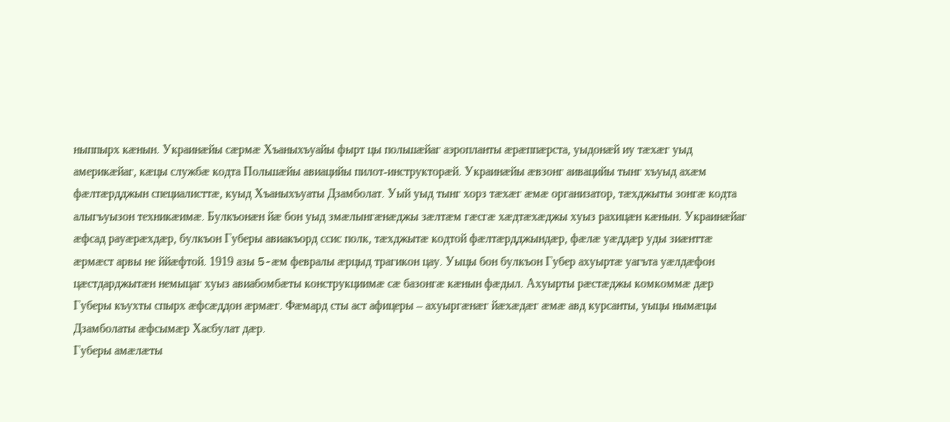ныппырх кæнын. Украинæйы сæрмæ Хъаныхъуайы фырт цы польшæйаг аэропланты æрæппæрста, уыдонæй иу тæхæг уыд америкæйаг, кæцы службæ кодта Польшæйы авиацийы пилот-инструкторæй. Украинæйы æвзонг аивацийы тынг хъуыд ахæм фæлтæрдджын специалисттæ, куыд Хъаныхъуаты Дзамболат. Уый уыд тынг хорз тæхæг æмæ организатор, тæхджыты зонгæ кодта алыгъуызон техникæимæ. Булкъонæн йæ бон уыд змæлынгæнæджы зæлтæм гæсгæ хæдтæхæджы хуыз рахицæн кæнын. Украинæйаг æфсад рауæрæхдæр, булкъон Губеры авиакъорд ссис полк, тæхджытæ кодтой фæлтæрдджындæр, фæлæ уæддæр уды зиæнттæ æрмæст арвы не ййæфтой. 1919 азы 5-æм февралы æрцыд трагикон цау. Уыцы бон булкъон Губер ахуыртæ уагъта уæлдæфон цæстдарджытæн немыцаг хуыз авиабомбæты конструкциимæ сæ базонгæ кæнын фæдыл. Ахуырты рæстæджы комкоммæ дæр Губеры къухты спырх æфсæддон æрмæг. Фæмард сты аст афицеры – ахуыргæнæг йæхæдæг æмæ авд курсанты, уыцы нымæцы Дзамболаты æфсымæр Хасбулат дæр.
Губеры амæлæты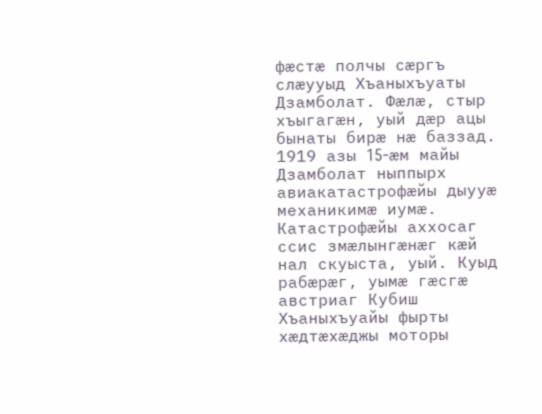фæстæ полчы сæргъ слæууыд Хъаныхъуаты Дзамболат. Фæлæ, стыр хъыгагæн, уый дæр ацы бынаты бирæ нæ баззад. 1919 азы 15-æм майы Дзамболат ныппырх авиакатастрофæйы дыууæ механикимæ иумæ. Катастрофæйы аххосаг ссис змæлынгæнæг кæй нал скуыста, уый. Куыд рабæрæг, уымæ гæсгæ австриаг Кубиш Хъаныхъуайы фырты хæдтæхæджы моторы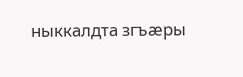ныккалдта згъæры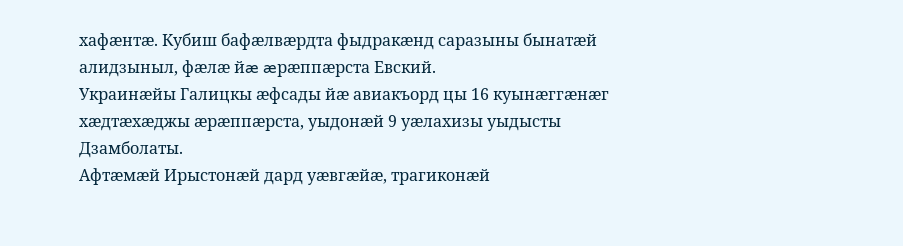хафæнтæ. Кубиш бафæлвæрдта фыдракæнд саразыны бынатæй алидзыныл, фæлæ йæ æрæппæрста Евский.
Украинæйы Галицкы æфсады йæ авиакъорд цы 16 куынæггæнæг хæдтæхæджы æрæппæрста, уыдонæй 9 уæлахизы уыдысты Дзамболаты.
Афтæмæй Ирыстонæй дард уæвгæйæ, трагиконæй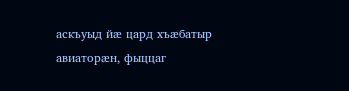аскъуыд йæ цард хъæбатыр авиаторæн, фыццаг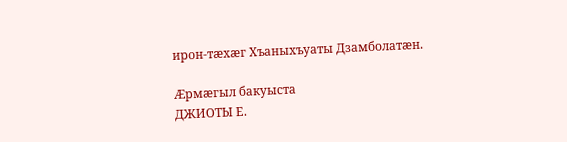ирон-тæхæг Хъаныхъуаты Дзамболатæн.

Æрмæгыл бакуыста
ДЖИОТЫ Е.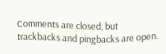Comments are closed, but trackbacks and pingbacks are open.